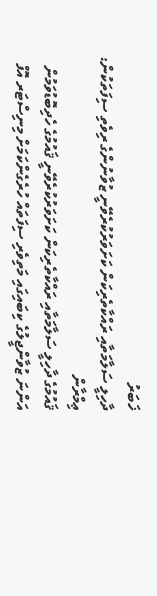ޚަބަރު
ދާހިލީ ސަލާމަތާއި ރައްކާތެރިކަން ކަށަވަރުކުރެވޭނީ ޒުވާނުންގެ ރިވެތި ސިފަތަކުން: ޢިމްރާން
ޤައުމުގެ ދާހިލީ ސަލާމަތާއި ރައްކާތެރިކަން ކަށަވަރުކުރެވޭނީ ޤައުމުގެ ހެދިބޮޑުވަމުން އަންނަ ޒުވާންޖީލުގެ ކިބައިގައި މަތިވެރި ސިފަތައް ހުރެގެންކަމަށް މިނިސްޓަރ އޮފް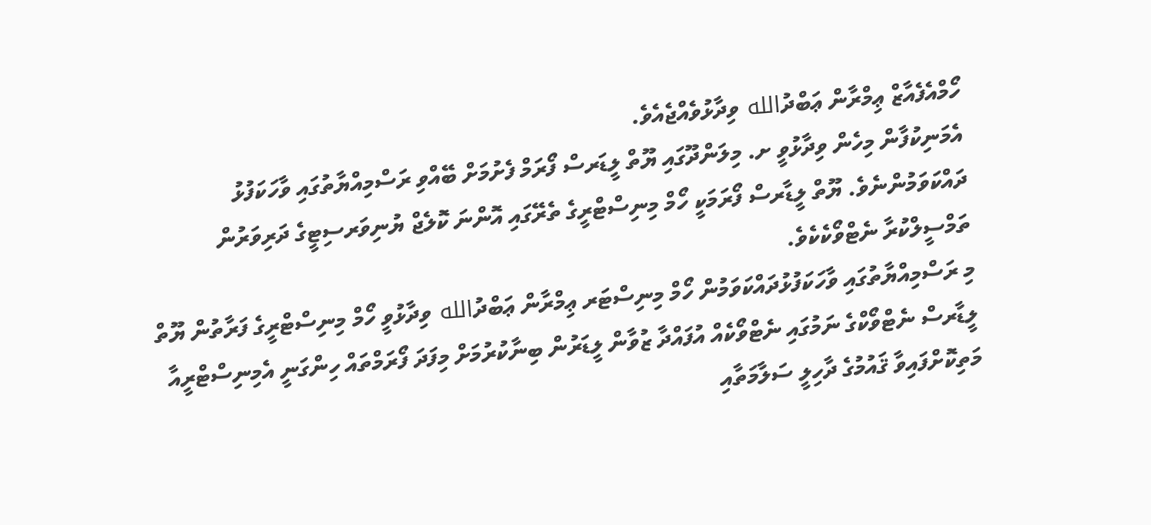ހޯމްއެފެއާޒް ޢިމްރާން ޢަބްދުالله ވިދާޅުވެއްޖެއެވެ.
އެމަނިކުފާން މިހެން ވިދާޅުވީ ށ. މިލަންދޫގައި ޔޫތް ލީޑަރސް ފޯރަމް ފެށުމަށް ބޭއްވި ރަސްމިއްޔާތުގައި ވާހަކަފުޅު ދައްކަވަމުންނެވެ. ޔޫތް ލީޑާރސް ފޯރަމަކީ ހޯމް މިނިސްޓްރީގެ ތެރޭގައި އޮންނަ ކޮލެޖް ޔުނިވަރސިޓީގެ ދަރިވަރުން ތަމްސީލްކުރާ ނެޓްވޯކެކެވެ.
މި ރަސްމިއްޔާތުގައި ވާހަކަފުޅުދައްކަވަމުން ހޯމް މިނިސްޓަރ ޢިމްރާން ޢަބްދުالله ވިދާޅުވީ ހޯމް މިނިސްޓްރީގެ ފަރާތުން ޔޫތް ލީޑާރސް ނެޓްވޯކްގެ ނަމުގައި ނެޓްވޯކެއް އުފައްދާ ޒުވާން ލީޑަރުން ބިނާކުރުމަށް މިފަދަ ފޯރަމްތައް ހިންގަނީ އެމިނިސްޓްރީއާ މަތިކޮށްފައިވާ ޤައުމުގެ ދާހިލީ ސަލާމަތާއި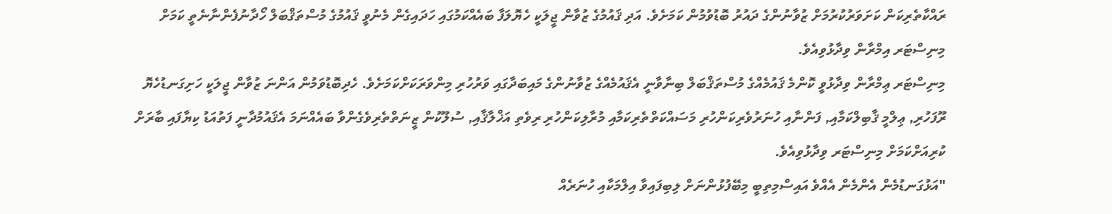ރައްކާތެރިކަން ކަށަވަރުކުރުމަށް ޒުވާނުންގެ ދައުރު ބޮޑުވުމުން ކަމަށެވެ. އަދި ޤައުމުގެ ޒުވާން ޖީލަކީ ހެޔޮލަފާ ބައެއްކަމުގައި ހަދައިގެން މެނުވީ ޤައުމުގެ މުސްތަޤްބަލް ހޯދާނުފެންނާނެތީ ކަމަށް މިނިސްޓަރ އިމްރާން ވިދާޅުވިއެވެ.
މިނިސްޓަރ ޢިމްރާން ވިދާޅުވީ ކޮންމެ ޤައުމެއްގެ މުސްތަޤްބަލް ބިނާވާނީ އެޤައުމެއްގެ ޒުވާނުންގެ މައިބަދާގައި ވަރުހުރި މިންވަރަކަށްކަމަށެވެ. ހެދިބޮޑުވަމުން އަންނަ ޒުވާން ޖީލަކީ ހަށިގަނޑުހެޔޮ ރޫފަހުރި, ޢިލްމީ ޤާބިލްކަމާއި, ފަންނާއި ހުނަރުވެރިކަންހުރި މަސައްކަތްތެރިކަމާއި މުރާލިކަންހުރި ރިވެތި އަޚްލާޤާއި, ސުލޫކުން ޒީނަތްތެރިވެގެންވާ ބައެއްނަމަ އެޤައުމުދާނީ ފަތުއަޑު ކިޔާފައި ބާރަށް ކުރިއަށްކަމަށް މިނިސްޓަރ ވިދާޅުވިއެވެ.
"އަޅުގަނޑުމެން އެންމެން އެއްވެ އައިސްމިތިބީ މިބޭފުޅުންނަށް ލިބިފައިވާ އިލްމަކާއި ހުނަރެއް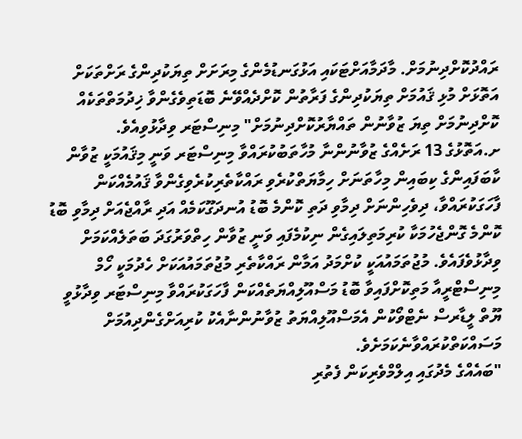ރައްދުކޮށްދިނުމަށް. މާދަމާއަށްޓަކައި އަޅުގަނޑުމެންގެ މިރަށަށް ތިޔަކުދިންގެ ރަށްތަކަށް އަތޮޅަށް މުޅި ޤައުމަށް ތިޔަކުދިންގެ ފަރާތުން ކޮށްދެއްވޭނެ ބޮޑަތިވެގެންވާ ޚިދުމަތްތަކެއް ކޮށްދިނުމަށް ތިޔަ ޒުވާނުން ތައްޔާރުކޮށްދިނުމަށް" މިނިސްޓަރ ވިދާޅުވިއެވެ.
ށ.އަތޮޅުގެ 13 ރަށެއްގެ ޒުވާނުންނާ މުހާތަބުކުރައްވާ މިނިސްޓަރ ވަނީ މިޤައުމަކީ ޒުވާން ކާބަފައިންގެ ކިބައިން މިހާތަނަށް ހިމާޔަތްކުރެވި ރައްކާތެރިކުރެވިގެންވާ ޤައުމެއްކަން ފާހަގަކުރައްވާ، ދިވެހިންނަށް ދިމާވި ދަތި ކޮންމެ ބޮޑު އުނދަގޫކަމެއް އަދި ރާއްޖެއަށް ދިމާވި ބޮޑު ކޮންމެ ގޮންޖެހުމަކާ ކުރިމަތިލައިގެން ނިކުމެފައި ވަނީ ޒުވާން ހިތްވަރުގަދަ ބަތަލެއްކަމަށް ވިދާޅުވެފައެވެ. މުޖުތަމައުއަކީ ކުށްމަދު އަމާން ރައްކާތެރި މުޖުތަމައުއަކަށް ހެދުމަކީ ހޯމް މިނިސްޓްރީއާ މަތިކޮށްފައިވާ ބޮޑު މަސްއޫލިއްޔަތެއްކަން ފާހަގަކުރައްވާ މިނިސްޓަރ ވިދާޅުވީ ޔޫތް ލީޑާރސް ނެޓްވޯކުން އެމަސްއޫލިއްޔަތު ޒުވާނުންނާއެކު ކުރިއަށްގެންދިއުމަށް މަސައްކަތްކުރައްވާނެކަމަށެވެ.
"ބައެއްގެ މެދުގައި އިލްމްވެރިކަން ފެތުރި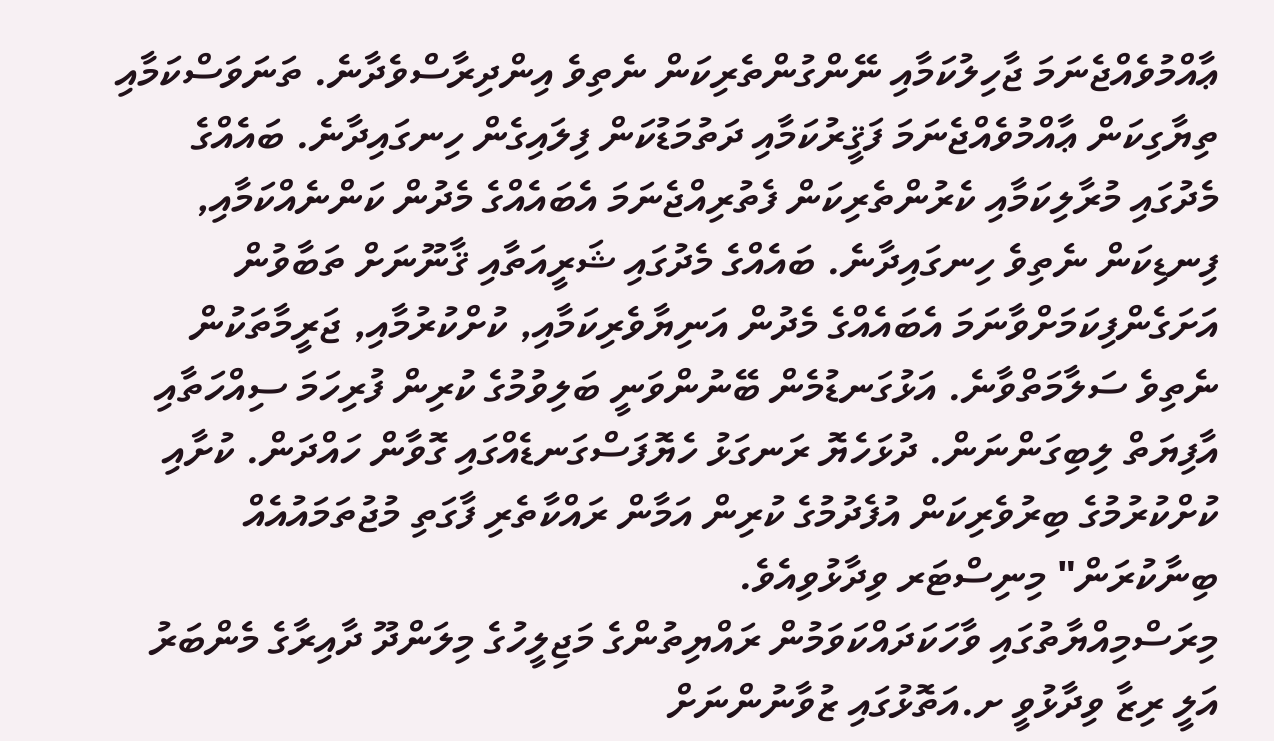ޢާއްމުވެއްޖެނަމަ ޖާހިލުކަމާއި ނޭންގުންތެރިކަން ނެތިވެ އިންދިރާސްވެދާނެ. ތަނަވަސްކަމާއި ތިޔާގިކަން ޢާއްމުވެއްޖެނަމަ ފަޤީރުކަމާއި ދަތުމަޑުކަން ފިލައިގެން ހިނގައިދާނެ. ބައެއްގެ މެދުގައި މުރާލިކަމާއި ކެރުންތެރިކަން ފެތުރިއްޖެނަމަ އެބައެއްގެ މެދުން ކަންނެއްކަމާއި, ފިނޑިކަން ނެތިވެ ހިނގައިދާނެ. ބައެއްގެ މެދުގައި ޝަރީއަތާއި ޤާނޫނަށް ތަބާވުން އަށަގެންފިކަމަށްވާނަމަ އެބައެއްގެ މެދުން އަނިޔާވެރިކަމާއި, ކުށްކުރުމާއި, ޖަރީމާތަކުން ނެތިވެ ސަލާމަތްވާނެ. އަޅުގަނޑުމެން ބޭނުންވަނީ ބަލިވުމުގެ ކުރިން ފުރިހަމަ ސިއްހަތާއި އާފިޔަތް ލިބިގަންނަން. ދުޅަހެޔޮ ރަނގަޅު ހެޔޮފަސްގަނޑެއްގައި ގޮވާން ހައްދަން. ކުށާއި ކުށްކުރުމުގެ ބިރުވެރިކަން އުފެދުމުގެ ކުރިން އަމާން ރައްކާތެރި ފާގަތި މުޖުތަމައުއެއް ބިނާކުރަން" މިނިސްޓަރ ވިދާޅުވިއެވެ.
މިރަސްމިއްޔާތުގައި ވާހަކަދައްކަވަމުން ރައްޔިތުންގެ މަޖިލީހުގެ މިލަންދޫ ދާއިރާގެ މެންބަރު އަލީ ރިޒާ ވިދާޅުވީ ށ.އަތޮޅުގައި ޒުވާނުންނަށް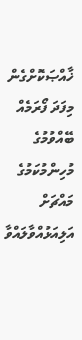ޚާއްޞަކޮށްގެން މިފަދަ ފޯރަމެއް ބޭއްވުމުގެ މުހިންމުކަމުގެ މައްޗަށް އަލިއަޅުއްވާލައްވާ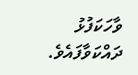ވާހަކަފުޅު ދައްކަވާފައެވެ.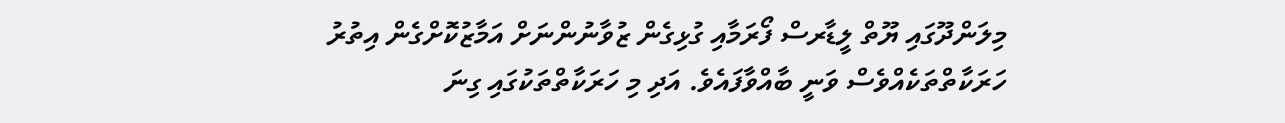މިލަންދޫގައި ޔޫތް ލީޑާރސް ފޯރަމާއި ގުޅިގެން ޒުވާނުންނަށް އަމާޒުކޮށްގެން އިތުރު ހަރަކާތްތަކެއްވެސް ވަނީ ބާއްވާފައެވެ. އަދި މި ހަރަކާތްތަކުގައި ގިނަ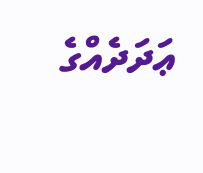ޢަދަދެއްގެ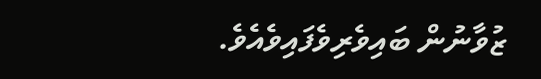ޒުވާނުން ބައިވެރިވެފައިވެއެވެ.